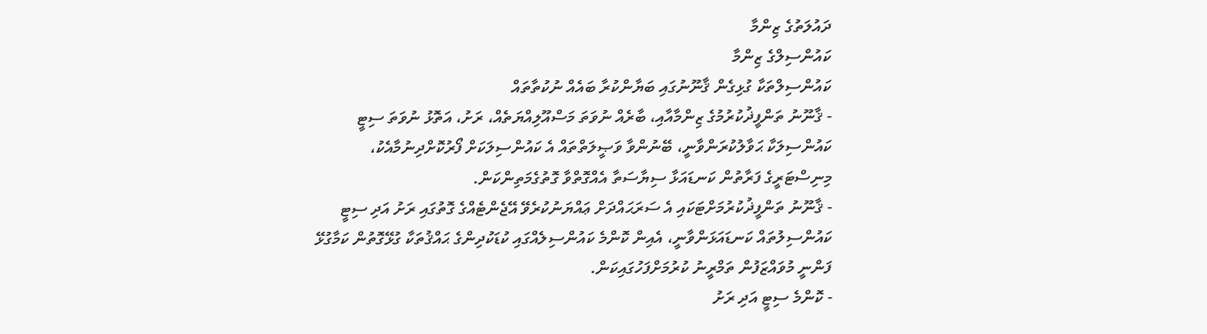ދައުލަތުގެ ޒިންމާ
ކައުންސިލްގެ ޒިންމާ
ކައުންސިލްތަކާ ގުޅިގެން ޤާނޫނުގައި ބަޔާންކުރާ ބައެއް ނުކުތާތައް
- ޤާނޫނު ތަންފީޛުކުރުމުގެ ޒިންމާއާއި، ބާރެއް ނުވަތަ މަސްއޫލިއްޔަތެއް، ރަށު، އަތޮޅު ނުވަތަ ސިޓީ ކައުންސިލަކާ ޙަވާލުކުރަންވާނީ، ބޭނުންވާ ވަޞީލަތްތައް އެ ކައުންސިލަކަށް ފޯރުކޮށްދިނުމާއެކު، މިނިސްޓަރީގެ ފަރާތުން ކަނޑައަޅާ ސިޔާސަތާ އެއްގޮތްވާ ގޮތުގެމަތިންކަން.
- ޤާނޫނު ތަންފީޛުކުރުމަށްޓަކައި އެ ސަރަޙައްދަށް ޢައްޔަނުކުރެވޭ އޭޖެންޓެއްގެ ގޮތުގައި ރަށު އަދި ސިޓީ ކައުންސިލުތައް ކަނޑައަޅަންވާނީ، އެއިން ކޮންމެ ކައުންސިލެއްގައި ކުޑަކުދިންގެ ޙައްޤުތަކާ ގުޅޭގޮތުން ކަމާގުޅޭ ފަންނީ މުވައްޒަފުން ތަމްރީނު ކުރުމަށްފަހުގައިކަން.
- ކޮންމެ ސިޓީ އަދި ރަށު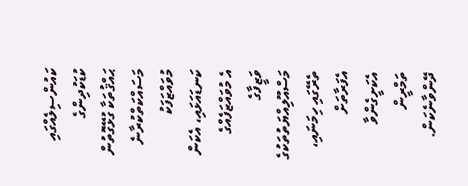ކައުންސިލެއްގައި ކުޑަކުދިންގެ ޙައްޤުތަކާ ގުޅޭގޮތުން މަސައްކަތްކުރާނެ މުވައްޒަފަކު ކަނޑައަޅައި، އެކަން އެ މުވައްޒަފެއްގެ ވަޒީފާގެ މަސްއޫލިއްޔަތުތަކުގެ ތެރޭގައި ހިމަނައި، އެފަރާތަށް އެކަށީގެންވާ ތަމްރީން ދޭންވާނެކަން.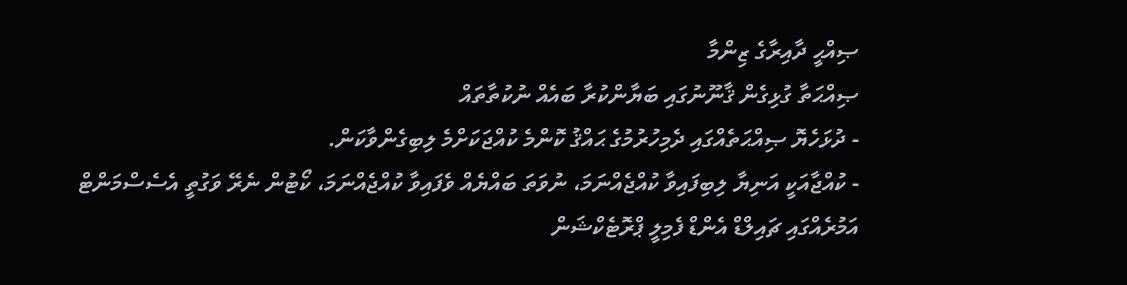ޞިއްޙީ ދާއިރާގެ ޒިންމާ
ޞިއްޙަތާ ގުޅިގެން ޤާނޫނުގައި ބަޔާންކުރާ ބައެއް ނުކުތާތައް
- ދުޅަހެޔޮ ޞިއްޙަތެއްގައި ދެމިހުރުމުގެ ޙައްޤު ކޮންމެ ކުއްޖަކަށްމެ ލިބިގެންވާކަން.
- ކުއްޖާއަކީ އަނިޔާ ލިބިފައިވާ ކުއްޖެއްނަމަ، ނުވަތަ ބައްޔެއް ވެފައިވާ ކުއްޖެއްނަމަ، ކޯޓުން ނެރޭ ވަގުތީ އެސެސްމަންޓް އަމުރެއްގައި ޗައިލްޑް އެންޑް ފެމިލީ ޕްރޮޓެކްޝަން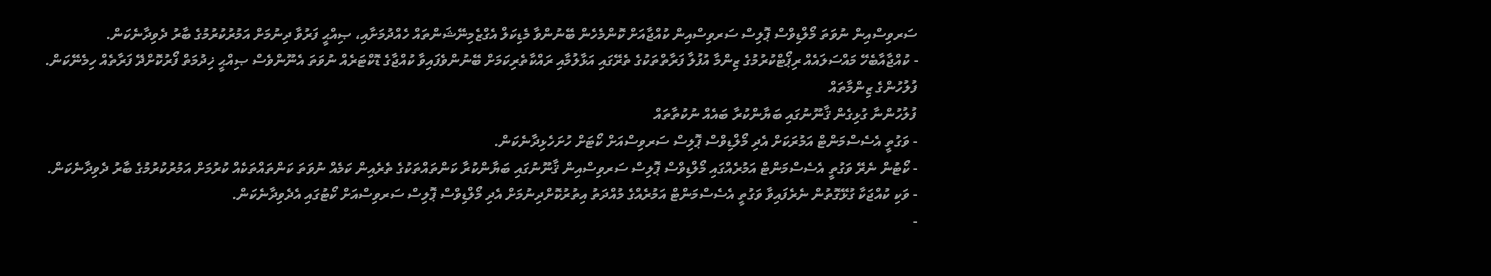ސަރވިސްއިން ނުވަތަ މޯލްޑިވްސް ޕޮލިސް ސަރވިސްއިން ކުއްޖާއަށް ކޮންމެހެން ބޭނުންވާ މެޑިކަލް އެގްޒެމިނޭޝަންތައް ހެއްދުމަށާއި، ޞިއްޙީ ފަރުވާ ދިނުމަށް އަމުރުކުރުމުގެ ބާރު ދެވިދާނެކަން.
- ކުއްޖާއާބެހޭ މައްސަލައެއް ރިޕޯޓްކުރުމުގެ ޒިންމާ އުފުލާ ފަރާތްތަކުގެ ތެރޭގައި އަޅާލުމާއި ރައްކާތެރިކަމަށް ބޭނުންވެފައިވާ ކުއްޖާގެ ޑޮކްޓަރެއް ނުވަތަ އެނޫންވެސް ޞިއްޙީ ޚިދުމަތް ފޯރުކޮށްދޭ ފަރާތެއް ހިމެނޭކަން.
ފުލުހުންގެ ޒިންމާތައް
ފުލުހުންނާ ގުޅިގެން ޤާނޫނުގައި ބަޔާންކުރާ ބައެއް ނުކުތާތައް
- ވަގުތީ އެސެސްމަންޓް އަމުރަކަށް އެދި މޯލްޑިވްސް ޕޮލިސް ސަރވިސްއަށް ކޯޓަށް ހުށަހެޅިދާނެކަން.
- ކޯޓުން ނެރޭ ވަގުތީ އެސެސްމަންޓް އަމުރެއްގައި މޯލްޑިވްސް ޕޮލިސް ސަރވިސްއިން ޤާނޫނުގައި ބަޔާންކުރާ ކަންތައްތަކުގެ ތެރެއިން ކަމެއް ނުވަތަ ކަންތައްތަކެއް ކުރުމަށް އަމުރުކުރުމުގެ ބާރު ދެވިދާނެކަން.
- ވަކި ކުއްޖަކާ ގުޅޭގޮތުން ނެރެފައިވާ ވަގުތީ އެސެސްމަންޓް އަމުރެއްގެ މުއްދަތު އިތުރުކޮށްދިނުމަށް އެދި މޯލްޑިވްސް ޕޮލިސް ސަރވިސްއަށް ކޯޓުގައި އެދެވިދާނެކަން.
-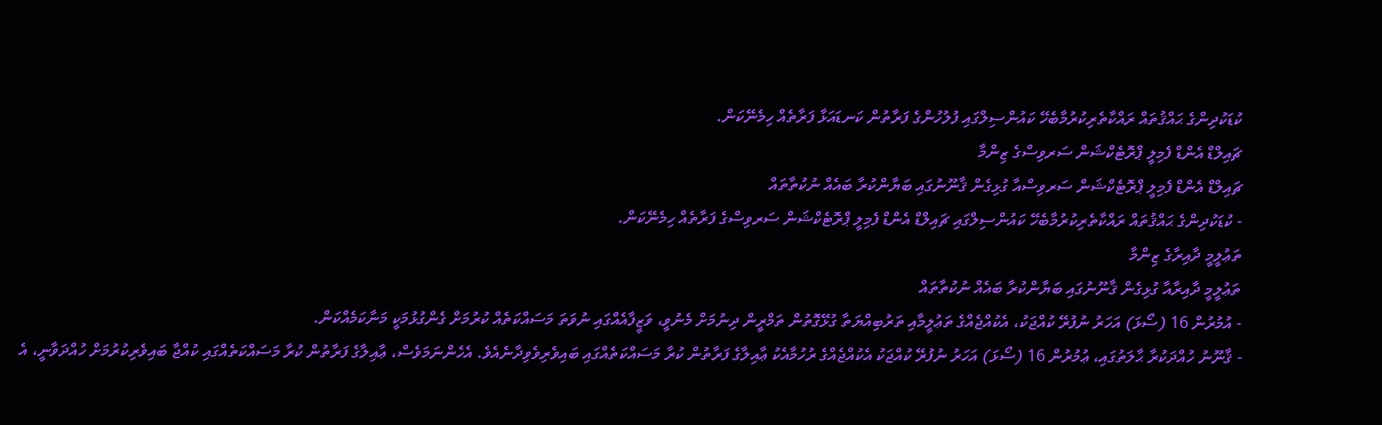ކުޑަކުދިންގެ ޙައްޤުތައް ރައްކާތެރިކުރުމާބެހޭ ކައުންސިލްގައި ފުލުހުންގެ ފަރާތުން ކަނޑައަޅާ ފަރާތެއް ހިމެނޭކަން.
ޗައިލްޑް އެންޑް ފެމިލީ ޕްރޮޓެކްޝަން ސަރވިސްގެ ޒިންމާ
ޗައިލްޑް އެންޑް ފެމިލީ ޕްރޮޓެކްޝަން ސަރވިސްއާ ގުޅިގެން ޤާނޫނުގައި ބަޔާންކުރާ ބައެއް ނުކުތާތައް
- ކުޑަކުދިންގެ ޙައްޤުތައް ރައްކާތެރިކުރުމާބެހޭ ކައުންސިލްގައި ޗައިލްޑް އެންޑް ފެމިލީ ޕްރޮޓެކްޝަން ސަރވިސްގެ ފަރާތެއް ހިމެނޭކަން.
ތަޢުލީމީ ދާއިރާގެ ޒިންމާ
ތަޢުލީމީ ދާއިރާއާ ގުޅިގެން ޤާނޫނުގައި ބަޔާންކުރާ ބައެއް ނުކުތާތައް
- އުމުރުން 16 (ސޯޅަ) އަހަރު ނުފުރޭ ކުއްޖަކު، އެކުއްޖެއްގެ ތަޢުލީމާއި ތަރުބިއްޔަތާ ގުޅޭގޮތުން ތަމްރީން ދިނުމަށް މެނުވީ، ވަޒީފާއެއްގައި ނުވަތަ މަސައްކަތެއް ކުރުމަށް ގެންގުޅުމަކީ މަނާކަމެއްކަން.
- ޤާނޫނު ހުއްދަކުރާ ޙާލަތުގައި، ޢުމުރުން 16 (ސޯޅަ) އަހަރު ނުފުރޭ ކުއްޖަކު އެކުއްޖެއްގެ ރުހުމާއެކު ޢާއިލާގެ ފަރާތުން ކުރާ މަސައްކަތެއްގައި ބައިވެރިވެވިދާނެއެވެ. އެހެންނަމަވެސް، ޢާއިލާގެ ފަރާތުން ކުރާ މަސައްކަތެއްގައި ކުއްޖާ ބައިވެރިކުރުމަށް ހުއްދަވާނީ، އެ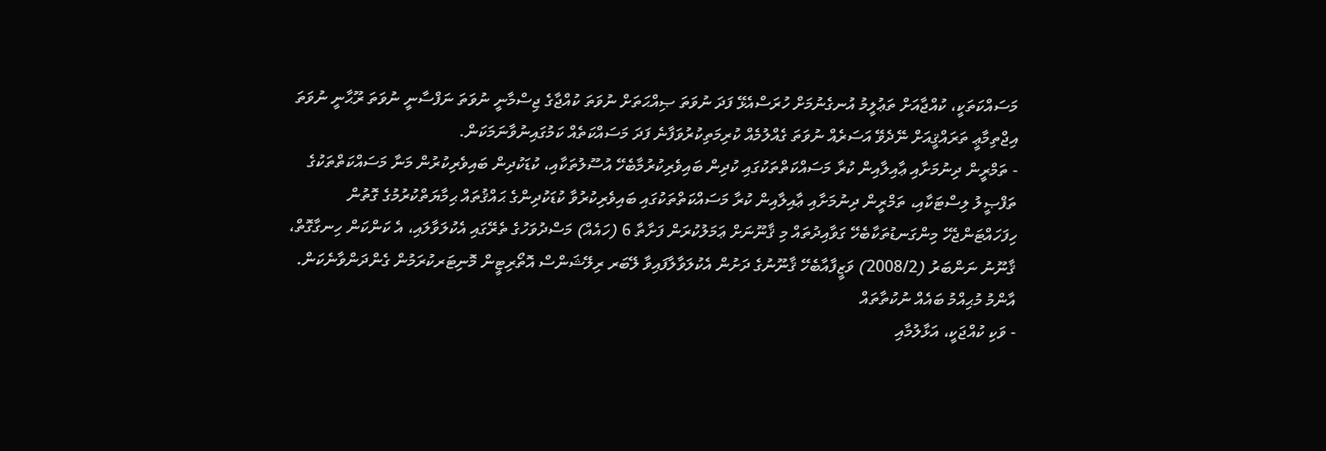މަސައްކަތަކީ، ކުއްޖާއަށް ތަޢުލީމު އުނގެނުމަށް ހުރަސްއެޅޭ ފަދަ ނުވަތަ ޞިއްޙަތަށް ނުވަތަ ކުއްޖާގެ ޖިސްމާނީ ނުވަތަ ނަފްސާނީ ނުވަތަ ރޫޙާނީ ނުވަތަ އިޖްތިމާޢީ ތަރައްޤީއަށް ނޭދެވޭ އަސަރެއް ނުވަތަ ގެއްލުމެއް ކުރިމަތިކުރުވަފާނެ ފަދަ މަސައްކަތެއް ކަމުގައިނުވާނަމަކަން.
- ތަމްރީން ދިނުމަށާއި ޢާއިލާއިން ކުރާ މަސައްކަތްތަކުގައި ކުދިން ބައިވެރިކުރުމާބެހޭ އުސޫލުތަކާއި، ކުޑަކުދިން ބައިވެރިކުރުން މަނާ މަސައްކަތްތަކުގެ ތަފްޞީލު ލިސްޓަކާއި، ތަމްރީން ދިނުމަށާއި ޢާއިލާއިން ކުރާ މަސައްކަތްތަކުގައި ބައިވެރިކުރުވާ ކުޑަކުދިންގެ ޙައްޤުތައް ޙިމާޔަތްކުރުމުގެ ގޮތުން ހިފަހައްޓަންޖެހޭ މިންގަނޑުތަކާބެހޭ ގަވާއިދުތައް މި ޤާނޫނަށް ޢަމަލުކުރަން ފަށާތާ 6 (ހައެއް) މަސްދުވަހުގެ ތެރޭގައި އެކުލަވާލައި، އެ ކަންކަން ހިނގާގޮތް، ޤާނޫނު ނަންބަރު (2008/2) ވަޒީފާއާބެހޭ ޤާނޫނުގެ ދަށުން އެކުލަވާލާފައިވާ ލޭބަރ ރިލޭޝަންސް އޮތޯރިޓީން މޮނިޓަރކުރަމުން ގެންދަންވާނެކަން.
އާންމު މުޙިއްމު ބައެއް ނުކުތާތައް
- ވަކި ކުއްޖަކީ، އަޅާލުމާއި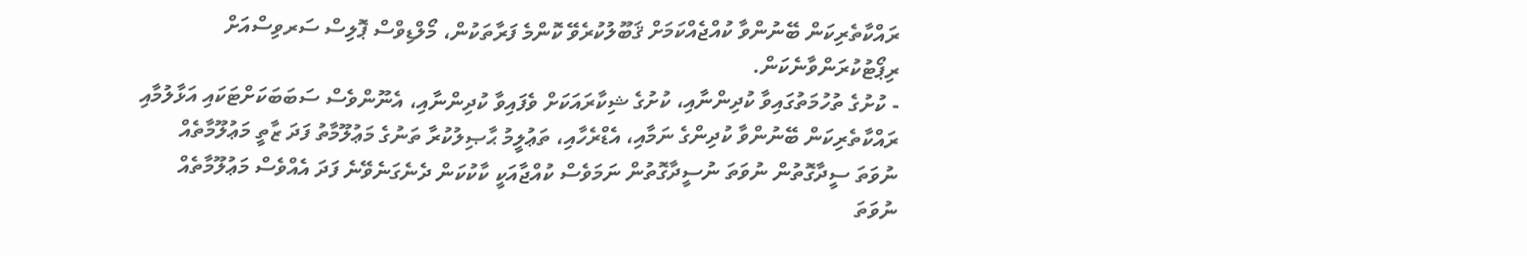ރައްކާތެރިކަން ބޭނުންވާ ކުއްޖެއްކަމަށް ޤަބޫލުކުރެވޭ ކޮންމެ ފަރާތަކުން، މޯލްޑިވްސް ޕޮލިސް ސަރވިސްއަށް ރިޕޯޓުކުރަންވާނެކަން.
- ކުށުގެ ތުހުމަތުގައިވާ ކުދިންނާއި، ކުށުގެ ޝިކާރައަކަށް ވެފައިވާ ކުދިންނާއި، އެނޫންވެސް ސަބަބަކަށްޓަކައި އަޅާލުމާއި ރައްކާތެރިކަން ބޭނުންވާ ކުދިންގެ ނަމާއި، އެޑްރެހާއި، ތަޢުލީމު ޙާޞިލުކުރާ ތަނުގެ މަޢުލޫމާތު ފަދަ ޒާތީ މަޢުލޫމާތެއް ނުވަތަ ސީދާގޮތުން ނުވަތަ ނުސީދާގޮތުން ނަމަވެސް ކުއްޖާއަކީ ކާކުކަން ދެނެގަނެވޭނެ ފަދަ އެއްވެސް މަޢުލޫމާތެއް ނުވަތަ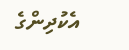އެކުދިންގެ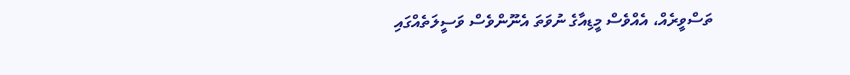ތަސްވީރެއް، އެއްވެސް މީޑިއާގެ ނުވަތަ އެނޫންވެސް ވަސީލަތެއްގައި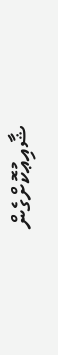ޝާއިޢުކޮށްގެން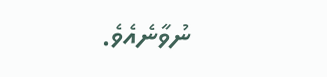ނުވާނެއެވެ.